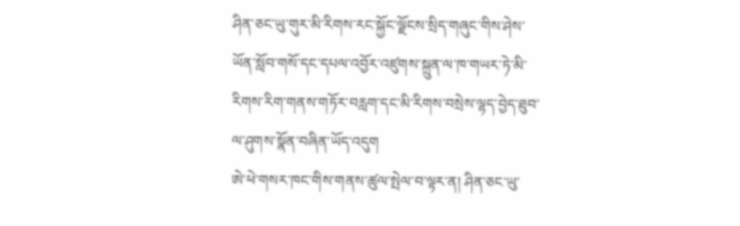ཤིན་ཅང་ཡུ་གུར་མི་རིགས་རང་སྐྱོང་ལྗོངས་སྲིད་གཞུང་གིས་ཤེས་ཡོན་སློབ་གསོ་དང་དཔལ་འབྱོར་འཛུགས་སྐྲུན་ལ་ཁ་གཡར་ཏེ་མི་རིགས་རིག་གནས་གཏོར་བརླག་དང་མི་རིགས་བསྲེས་ལྷད་བྱེད་ཐུབ་ལ་ཤུགས་སྣོན་བཞིན་ཡོད་འདུག
ཨེ་ཕེ་གསར་ཁང་གིས་གནས་ཚུལ་སྤེལ་བ་ལྟར་ན། ཤིན་ཅང་ཡུ་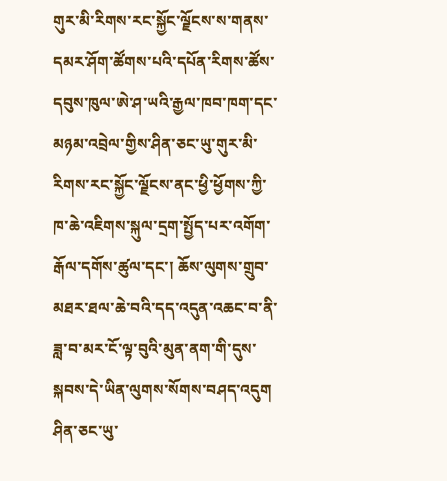གུར་མི་རིགས་རང་སྐྱོང་ལྗོངས་ས་གནས་དམར་ཤོག་ཚོགས་པའི་དཔོན་རིགས་ཚོས་དབུས་ཁུལ་ཨེ་ཤ་ཡའི་རྒྱལ་ཁབ་ཁག་དང་མཉམ་འབྲེལ་གྱིས་ཤིན་ཅང་ཡུ་གུར་མི་རིགས་རང་སྐྱོང་ལྗོངས་ནང་ཕྱི་ཕྱོགས་ཀྱི་ཁ་ཆེ་འཇིགས་སྐུལ་དྲག་སྤྱོད་པར་འགོག་རྒོལ་དགོས་ཚུལ་དང་། ཆོས་ལུགས་གྲུབ་མཐར་ཐལ་ཆེ་བའི་དད་འདུན་འཆང་བ་ནི་ཟླ་བ་མར་ངོ་ལྟ་བུའི་མུན་ནག་གི་དུས་སྐབས་དེ་ཡིན་ལུགས་སོགས་བཤད་འདུག
ཤིན་ཅང་ཡུ་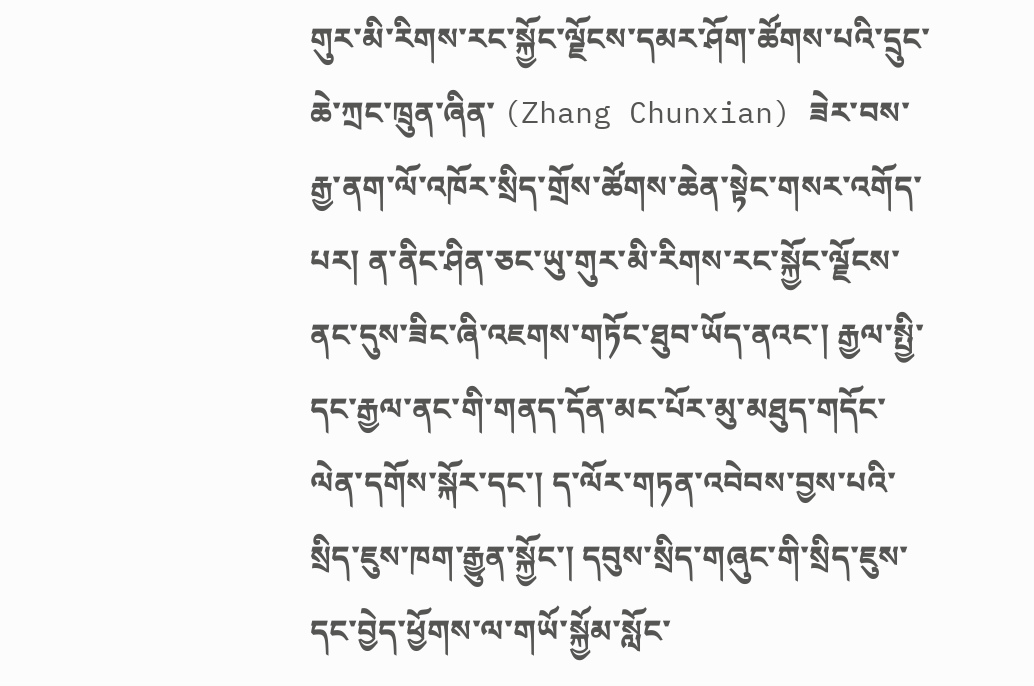གུར་མི་རིགས་རང་སྐྱོང་ལྗོངས་དམར་ཤོག་ཚོགས་པའི་དྲུང་ཆེ་ཀྲང་ཁྲུན་ཞིན་ (Zhang Chunxian) ཟེར་བས་རྒྱ་ནག་ལོ་འཁོར་སྲིད་གྲོས་ཚོགས་ཆེན་སྟེང་གསར་འགོད་པར། ན་ནིང་ཤིན་ཅང་ཡུ་གུར་མི་རིགས་རང་སྐྱོང་ལྗོངས་ནང་དུས་ཟིང་ཞི་འཇགས་གཏོང་ཐུབ་ཡོད་ནའང་། རྒྱལ་སྤྱི་དང་རྒྱལ་ནང་གི་གནད་དོན་མང་པོར་མུ་མཐུད་གདོང་ལེན་དགོས་སྐོར་དང་། ད་ལོར་གཏན་འབེབས་བྱས་པའི་སྲིད་ཇུས་ཁག་རྒྱུན་སྐྱོང་། དབུས་སྲིད་གཞུང་གི་སྲིད་ཇུས་དང་བྱེད་ཕྱོགས་ལ་གཡོ་སྐྱོམ་སློང་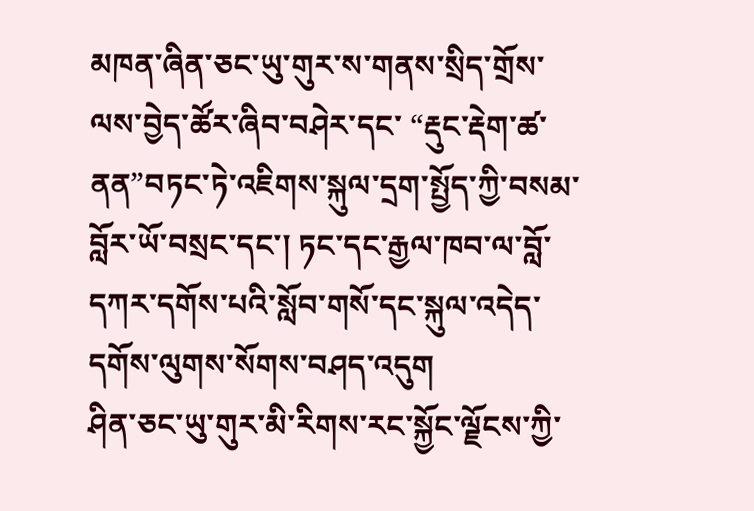མཁན་ཞིན་ཅང་ཡུ་གུར་ས་གནས་སྲིད་གྲོས་ལས་བྱེད་ཚོར་ཞིབ་བཤེར་དང་ “རྡུང་རྡེག་ཚ་ནན”བཏང་ཏེ་འཇིགས་སྐུལ་དྲག་སྤྱོད་ཀྱི་བསམ་བློར་ཡོ་བསྲང་དང་། ཏང་དང་རྒྱལ་ཁབ་ལ་བློ་དཀར་དགོས་པའི་སློབ་གསོ་དང་སྐུལ་འདེད་དགོས་ལུགས་སོགས་བཤད་འདུག
ཤིན་ཅང་ཡུ་གུར་མི་རིགས་རང་སྐྱོང་ལྗོངས་ཀྱི་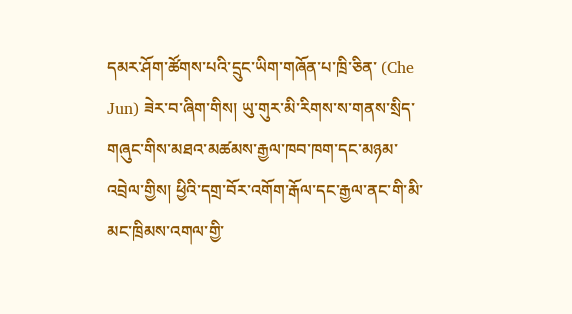དམར་ཤོག་ཚོགས་པའི་དྲུང་ཡིག་གཞོན་པ་ཁྲི་ཅིན་ (Che Jun) ཟེར་བ་ཞིག་གིས། ཡུ་གུར་མི་རིགས་ས་གནས་སྲིད་གཞུང་གིས་མཐའ་མཚམས་རྒྱལ་ཁབ་ཁག་དང་མཉམ་འབྲེལ་གྱིས། ཕྱིའི་དགྲ་བོར་འགོག་རྒོལ་དང་རྒྱལ་ནང་གི་མི་མང་ཁྲིམས་འགལ་གྱི་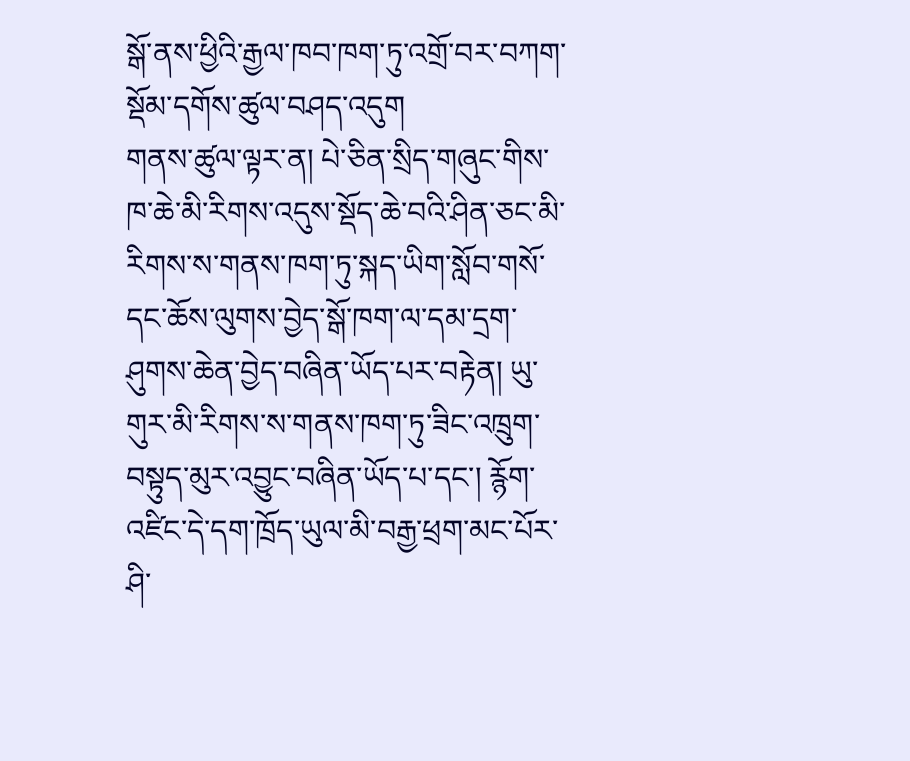སྒོ་ནས་ཕྱིའི་རྒྱལ་ཁབ་ཁག་ཏུ་འགྲོ་བར་བཀག་སྡོམ་དགོས་ཚུལ་བཤད་འདུག
གནས་ཚུལ་ལྟར་ན། པེ་ཅིན་སྲིད་གཞུང་གིས་ཁ་ཆེ་མི་རིགས་འདུས་སྡོད་ཆེ་བའི་ཤིན་ཅང་མི་རིགས་ས་གནས་ཁག་ཏུ་སྐད་ཡིག་སློབ་གསོ་དང་ཆོས་ལུགས་བྱེད་སྒོ་ཁག་ལ་དམ་དྲག་ཤུགས་ཆེན་བྱེད་བཞིན་ཡོད་པར་བརྟེན། ཡུ་གུར་མི་རིགས་ས་གནས་ཁག་ཏུ་ཟིང་འཁྲུག་བསྟུད་མུར་འབྱུང་བཞིན་ཡོད་པ་དང་། རྙོག་འཛིང་དེ་དག་ཁྲོད་ཡུལ་མི་བརྒྱ་ཕྲག་མང་པོར་ཤི་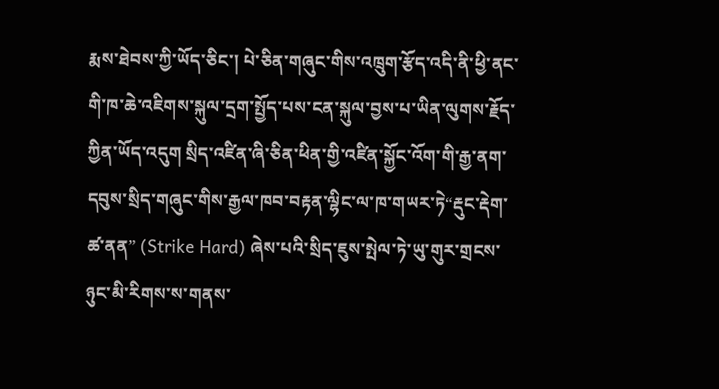རྨས་ཐེབས་ཀྱི་ཡོད་ཅིང་། པེ་ཅིན་གཞུང་གིས་འཁྲུག་རྩོད་འདི་ནི་ཕྱི་ནང་གི་ཁ་ཆེ་འཇིགས་སྐུལ་དྲག་སྤྱོད་པས་ངན་སྐུལ་བྱས་པ་ཡིན་ལུགས་རྗོད་ཀྱིན་ཡོད་འདུག སྲིད་འཛིན་ཞི་ཅིན་ཕིན་གྱི་འཛིན་སྐྱོང་འོག་གི་རྒྱ་ནག་དབུས་སྲིད་གཞུང་གིས་རྒྱལ་ཁབ་བརྟན་ལྷིང་ལ་ཁ་གཡར་ཏེ“རྡུང་རྡེག་ཚ་ནན” (Strike Hard) ཞེས་པའི་སྲིད་ཇུས་སྤེལ་ཏེ་ཡུ་གུར་གྲངས་ཉུང་མི་རིགས་ས་གནས་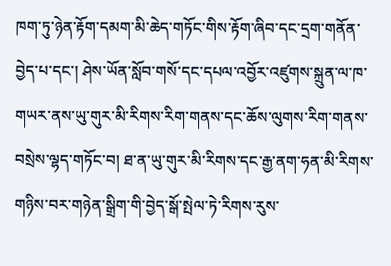ཁག་ཏུ་ཉེན་རྟོག་དམག་མི་ཆེད་གཏོང་གིས་རྟོག་ཞིབ་དང་དྲག་གནོན་བྱེད་པ་དང་། ཤེས་ཡོན་སློབ་གསོ་དང་དཔལ་འབྱོར་འཛུགས་སྐྲུན་ལ་ཁ་གཡར་ནས་ཡུ་གུར་མི་རིགས་རིག་གནས་དང་ཆོས་ལུགས་རིག་གནས་བསྲེས་ལྷད་གཏོང་བ། ཐ་ན་ཡུ་གུར་མི་རིགས་དང་རྒྱ་ནག་ཧན་མི་རིགས་གཉིས་བར་གཉེན་སྒྲིག་གི་བྱེད་སྒོ་སྤེལ་ཏེ་རིགས་རུས་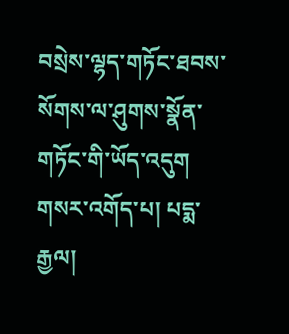བསྲེས་ལྷད་གཏོང་ཐབས་སོགས་ལ་ཤུགས་སྣོན་གཏོང་གི་ཡོད་འདུག
གསར་འགོད་པ། པདྨ་རྒྱལ།